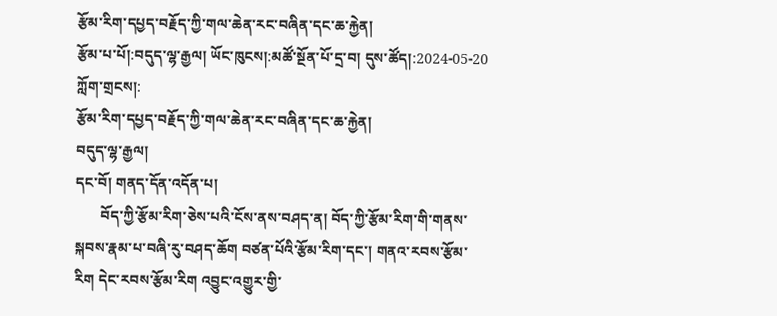རྩོམ་རིག་དཔྱད་བརྗོད་ཀྱི་གལ་ཆེན་རང་བཞིན་དང་ཆ་རྐྱེན།
རྩོམ་པ་པོ།:བདུད་ལྷ་རྒྱལ། ཡོང་ཁུངས།:མཚོ་སྔོན་པོ་དྲ་བ། དུས་ཚོད།:2024-05-20 ཀློག་གྲངས།:
རྩོམ་རིག་དཔྱད་བརྗོད་ཀྱི་གལ་ཆེན་རང་བཞིན་དང་ཆ་རྐྱེན།
བདུད་ལྷ་རྒྱལ།
དང་བོ། གནད་དོན་འདོན་པ།
       བོད་ཀྱི་རྩོམ་རིག་ཅེས་པའི་ངོས་ནས་བཤད་ན། བོད་ཀྱི་རྩོམ་རིག་གི་གནས་སྐབས་རྣམ་པ་བཞི་རུ་བཤད་ཆོག བཙན་པོའི་རྩོམ་རིག་དང་། གནའ་རབས་རྩོམ་རིག དེང་རབས་རྩོམ་རིག འབྱུང་འགྱུར་གྱི་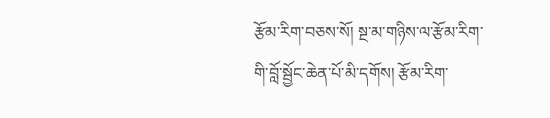རྩོམ་རིག་བཅས་སོ། སྔ་མ་གཉིས་ལ་རྩོམ་རིག་གི་བློ་སྦྱོང་ཆེན་པོ་མི་དགོས། རྩོམ་རིག་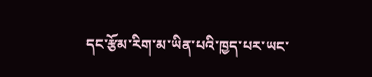དང་རྩོམ་རིག་མ་ཡིན་པའི་ཁྱད་པར་ཡང་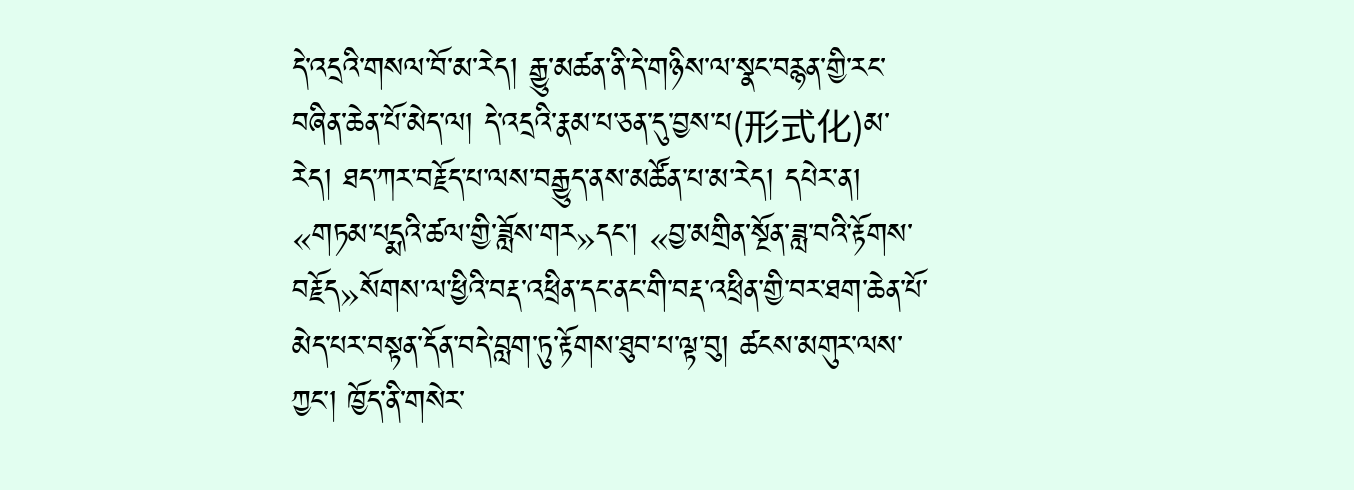དེ་འདྲའི་གསལ་བོ་མ་རེད། རྒྱུ་མཚན་ནི་དེ་གཉིས་ལ་སྣང་བརྙན་གྱི་རང་བཞིན་ཆེན་པོ་མེད་ལ། དེ་འདྲའི་རྣམ་པ་ཅན་དུ་བྱས་པ(形式化)མ་རེད། ཐད་ཀར་བརྗོད་པ་ལས་བརྒྱུད་ནས་མཚོན་པ་མ་རེད། དཔེར་ན། «གཏམ་པདྨའི་ཚལ་གྱི་ཟློས་གར»དང་། «བྱ་མགྲིན་སྔོན་ཟླ་བའི་རྟོགས་བརྗོད»སོགས་ལ་ཕྱིའི་བརྡ་འཕྲིན་དང་ནང་གི་བརྡ་འཕྲིན་གྱི་བར་ཐག་ཆེན་པོ་མེད་པར་བསྟན་དོན་བདེ་བླག་ཏུ་རྟོགས་ཐུབ་པ་ལྟ་བུ། ཚངས་མགུར་ལས་ཀྱང་། ཁྱོད་ནི་གསེར་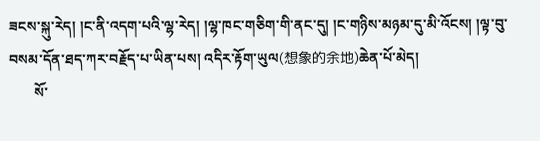ཟངས་སྐུ་རེད། །ང་ནི་འདག་པའི་ལྷ་རེད། །ལྷ་ཁང་གཅིག་གི་ནང་དུ། །ང་གཉིས་མཉམ་དུ་མི་འོངས། །ལྟ་བུ་བསམ་དོན་ཐད་ཀར་བརྗོད་པ་ཡིན་པས། འདིར་རྟོག་ཡུལ(想象的余地)ཆེན་པོ་མེད།
       སོ་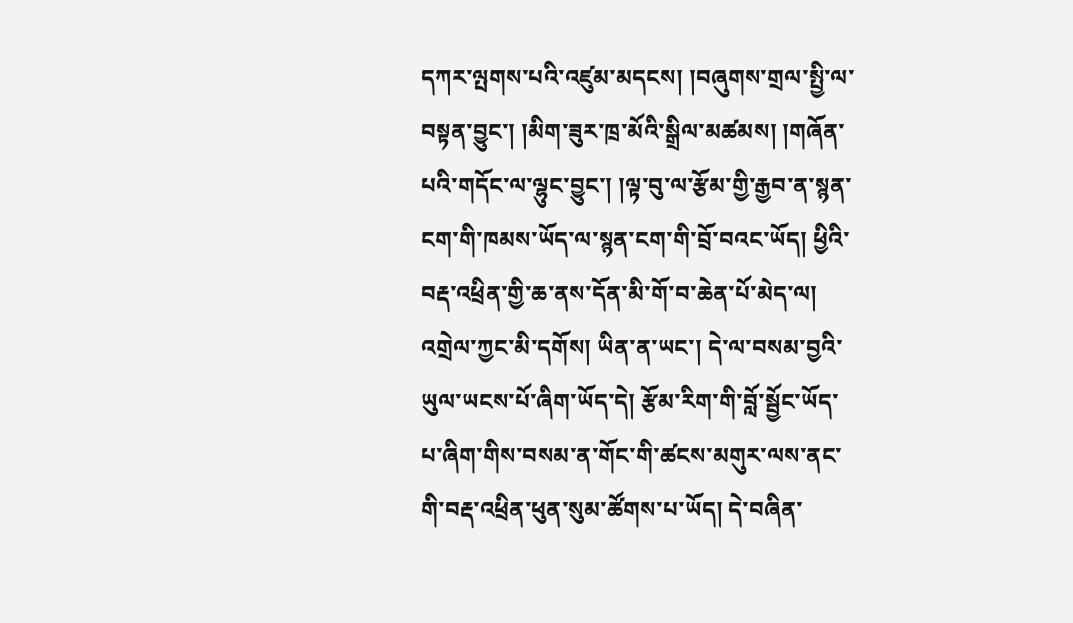དཀར་ལྤགས་པའི་འཛུམ་མདངས། །བཞུགས་གྲལ་སྤྱི་ལ་བསྟན་བྱུང་། །མིག་ཟུར་ཁྲ་མོའི་སྒྲིལ་མཚམས། །གཞོན་པའི་གདོང་ལ་ལྷུང་བྱུང་། །ལྟ་བུ་ལ་རྩོམ་གྱི་རྒྱབ་ན་སྙན་ངག་གི་ཁམས་ཡོད་ལ་སྙན་ངག་གི་བྲོ་བའང་ཡོད། ཕྱིའི་བརྡ་འཕྲིན་གྱི་ཆ་ནས་དོན་མི་གོ་བ་ཆེན་པོ་མེད་ལ། འགྲེལ་ཀྱང་མི་དགོས། ཡིན་ན་ཡང་། དེ་ལ་བསམ་བྱའི་ཡུལ་ཡངས་པོ་ཞིག་ཡོད་དེ། རྩོམ་རིག་གི་བློ་སྦྱོང་ཡོད་པ་ཞིག་གིས་བསམ་ན་གོང་གི་ཚངས་མགུར་ལས་ནང་གི་བརྡ་འཕྲིན་ཕུན་སུམ་ཚོགས་པ་ཡོད། དེ་བཞིན་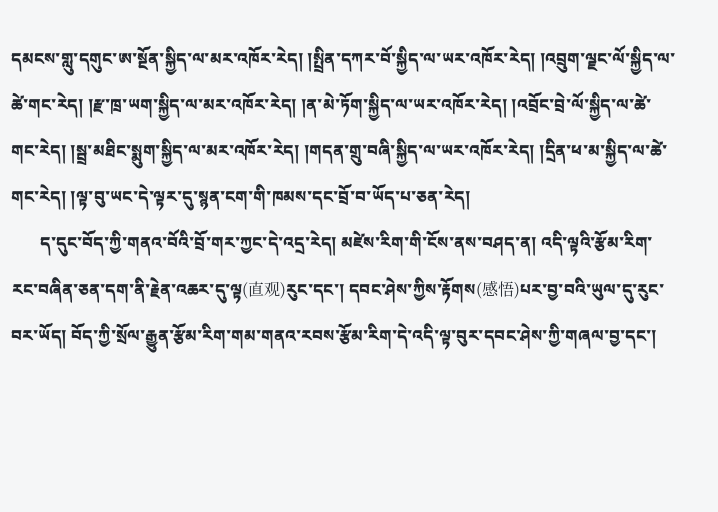དམངས་གླུ་དགུང་ཨ་སྔོན་སྐྱིད་ལ་མར་འཁོར་རེད། །སྤྲིན་དཀར་བོ་སྐྱིད་ལ་ཡར་འཁོར་རེད། །འབྲུག་ལྗང་ལོ་སྐྱིད་ལ་ཚེ་གང་རེད། །རྫ་ཁྲ་ཡག་སྐྱིད་ལ་མར་འཁོར་རེད། །ན་མེ་ཏོག་སྐྱིད་ལ་ཡར་འཁོར་རེད། །འབྲོང་བྲེ་ལོ་སྐྱིད་ལ་ཚེ་གང་རེད། །སྦྲ་མཐིང་སྨུག་སྐྱིད་ལ་མར་འཁོར་རེད། །གདན་གྲུ་བཞི་སྐྱིད་ལ་ཡར་འཁོར་རེད། །དྲིན་ཕ་མ་སྐྱིད་ལ་ཚེ་གང་རེད། །ལྟ་བུ་ཡང་དེ་ལྟར་དུ་སྙན་ངག་གི་ཁམས་དང་བྲོ་བ་ཡོད་པ་ཅན་རེད།
       ད་དུང་བོད་ཀྱི་གནའ་བོའི་བྲོ་གར་ཀྱང་དེ་འདྲ་རེད། མཛེས་རིག་གི་ངོས་ནས་བཤད་ན། འདི་ལྟའི་རྩོམ་རིག་རང་བཞིན་ཅན་དག་ནི་རྗེན་འཆར་དུ་ལྟ(直观)རུང་དང་། དབང་ཤེས་ཀྱིས་རྟོགས(感悟)པར་བྱ་བའི་ཡུལ་དུ་རུང་བར་ཡོད། བོད་ཀྱི་སྲོལ་རྒྱུན་རྩོམ་རིག་གམ་གནའ་རབས་རྩོམ་རིག་དེ་འདི་ལྟ་བུར་དབང་ཤེས་ཀྱི་གཞལ་བྱ་དང་།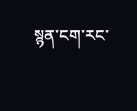སྙན་ངག་རང་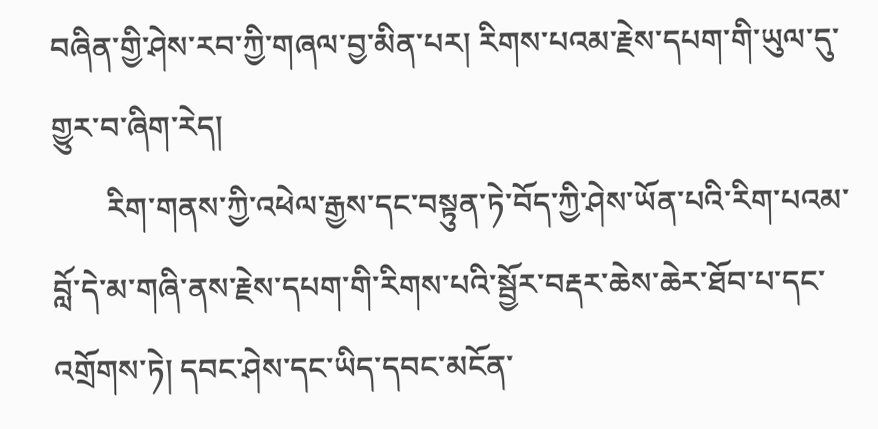བཞིན་གྱི་ཤེས་རབ་ཀྱི་གཞལ་བྱ་མིན་པར། རིགས་པའམ་རྗེས་དཔག་གི་ཡུལ་དུ་གྱུར་བ་ཞིག་རེད།
       རིག་གནས་ཀྱི་འཕེལ་རྒྱས་དང་བསྟུན་ཏེ་བོད་ཀྱི་ཤེས་ཡོན་པའི་རིག་པའམ་བློ་དེ་མ་གཞི་ནས་རྗེས་དཔག་གི་རིགས་པའི་སྦྱོར་བརྡར་ཆེས་ཆེར་ཐོབ་པ་དང་འགྲོགས་ཏེ། དབང་ཤེས་དང་ཡིད་དབང་མངོན་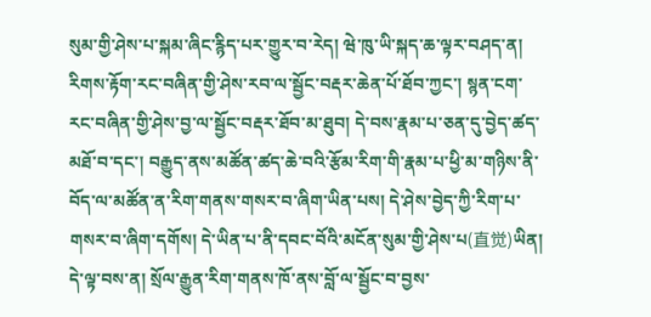སུམ་གྱི་ཤེས་པ་སྐམ་ཞིང་རྙིད་པར་གྱུར་བ་རེད། ཝེ་ཁུ་ཡི་སྐད་ཆ་ལྟར་བཤད་ན། རིགས་རྟོག་རང་བཞིན་གྱི་ཤེས་རབ་ལ་སྦྱོང་བརྡར་ཆེན་པོ་ཐོབ་ཀྱང་། སྙན་ངག་རང་བཞིན་གྱི་ཤེས་བྱ་ལ་སྦྱོང་བརྡར་ཐོབ་མ་ཐུབ། དེ་བས་རྣམ་པ་ཅན་དུ་བྱེད་ཚད་མཐོ་བ་དང་། བརྒྱུད་ནས་མཚོན་ཚད་ཆེ་བའི་རྩོམ་རིག་གི་རྣམ་པ་ཕྱི་མ་གཉིས་ནི་བོད་ལ་མཚོན་ན་རིག་གནས་གསར་བ་ཞིག་ཡིན་པས། དེ་ཤེས་བྱེད་ཀྱི་རིག་པ་གསར་བ་ཞིག་དགོས། དེ་ཡིན་པ་ནི་དབང་བོའི་མངོན་སུམ་གྱི་ཤེས་པ(直觉)ཡིན། དེ་ལྟ་བས་ན། སྲོལ་རྒྱུན་རིག་གནས་ཁོ་ནས་བློ་ལ་སྦྱོང་བ་བྱས་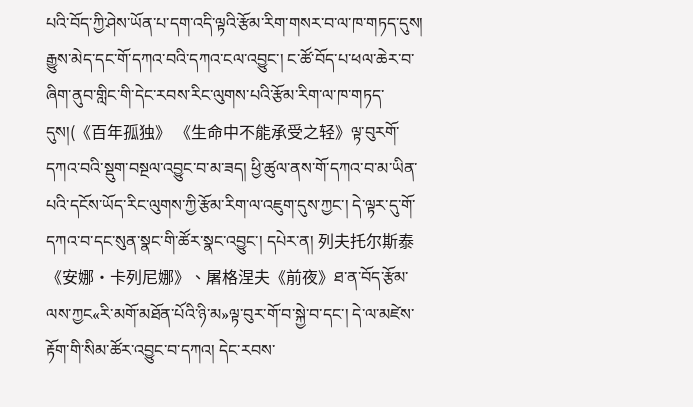པའི་བོད་ཀྱི་ཤེས་ཡོན་པ་དག་འདི་ལྟའི་རྩོམ་རིག་གསར་བ་ལ་ཁ་གཏད་དུས། རྒྱུས་མེད་དང་གོ་དཀའ་བའི་དཀའ་ངལ་འབྱུང་། ང་ཚོ་བོད་པ་ཕལ་ཆེར་བ་ཞིག་ནུབ་གླིང་གི་དེང་རབས་རིང་ལུགས་པའི་རྩོམ་རིག་ལ་ཁ་གཏད་དུས།(《百年孤独》 《生命中不能承受之轻》ལྟ་བུརགོ་དཀའ་བའི་སྡུག་བསྔལ་འབྱུང་བ་མ་ཟད། ཕྱི་ཚུལ་ནས་གོ་དཀའ་བ་མ་ཡིན་པའི་དངོས་ཡོད་རིང་ལུགས་ཀྱི་རྩོམ་རིག་ལ་འཇུག་དུས་ཀྱང་། དེ་ལྟར་དུ་གོ་དཀའ་བ་དང་སུན་སྣང་གི་ཚོར་སྣང་འབྱུང་། དཔེར་ན། 列夫托尔斯泰《安娜·卡列尼娜》、屠格涅夫《前夜》ཐ་ན་བོད་རྩོམ་ལས་ཀྱང«རི་མགོ་མཐོན་པོའི་ཉི་མ»ལྟ་བུར་གོ་བ་སྐྱེ་བ་དང་། དེ་ལ་མཛེས་རྟོག་གི་སིམ་ཚོར་འབྱུང་བ་དཀའ། དེང་རབས་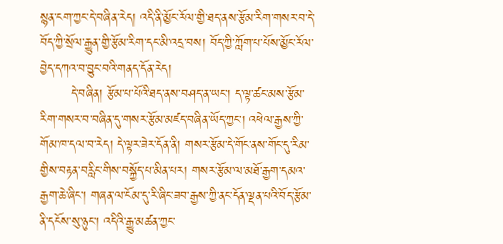སྙན་ངག་ཀྱང་དེ་བཞིན་རེད། འདི་ནི་མྱོང་རོལ་གྱི་ཐད་ནས་རྩོམ་རིག་གསར་བ་དེ་བོད་ཀྱི་སྲོལ་རྒྱུན་གྱི་རྩོམ་རིག་དང་མི་འདྲ་བས། བོད་ཀྱི་ཀློག་པ་པོས་མྱོང་རོལ་བྱེད་དཀའ་བ་བྱུང་བའི་གནད་དོན་རེད།
       དེ་བཞིན། རྩོམ་པ་པོའི་ཐད་ནས་བཤད་ན་ཡང་། ད་ལྟ་ཚང་མས་རྩོམ་རིག་གསར་བ་བཞིན་དུ་གསར་རྩོམ་མཛད་བཞིན་ཡོད་ཀྱང་། འཕེལ་རྒྱས་ཀྱི་གོམ་ཁ་དལ་བ་རེད། དེ་ལྟར་ཟེར་དོན་ནི། གསར་རྩོམ་དེ་གོང་ནས་གོང་དུ་རིམ་གྱིས་བརྟན་བརླིང་གིས་བསྐྱོད་པ་མིན་པར། གསར་རྩོམ་ལ་མཐོ་རྒྱག་དམའ་རྒྱག་ཆེ་ཞིང་། གཞན་ལ་ངོམ་དུ་རི་ཞིང་ཟབ་རྒྱས་ཀྱི་ནང་དོན་ལྡན་པའི་བོད་རྩོམ་ནི་དངོས་སུ་ཉུང་། འདིའི་རྒྱུ་མཚན་ཀྱང་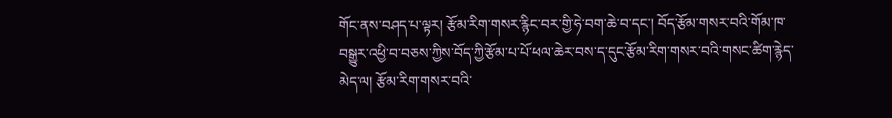གོང་ནས་བཤད་པ་ལྟར། རྩོམ་རིག་གསར་རྙིང་བར་གྱི་ཧེ་བག་ཆེ་བ་དང་། བོད་རྩོམ་གསར་བའི་གོམ་ཁ་བསྒྱུར་འཕྱི་བ་བཅས་ཀྱིས་བོད་ཀྱི་རྩོམ་པ་པོ་ཕལ་ཆེར་བས་ད་དུང་རྩོམ་རིག་གསར་བའི་གསང་ཚིག་རྙེད་མེད་ལ། རྩོམ་རིག་གསར་བའི་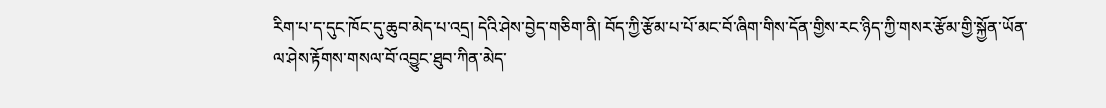རིག་པ་ད་དུང་ཁོང་དུ་ཆུབ་མེད་པ་འདྲ། དེའི་ཤེས་བྱེད་གཅིག་ནི། བོད་ཀྱི་རྩོམ་པ་པོ་མང་བོ་ཞིག་གིས་དོན་གྱིས་རང་ཉིད་ཀྱི་གསར་རྩོམ་གྱི་སྐྱོན་ཡོན་ལ་ཤེས་རྟོགས་གསལ་བོ་འབྱུང་ཐུབ་ཀིན་མེད་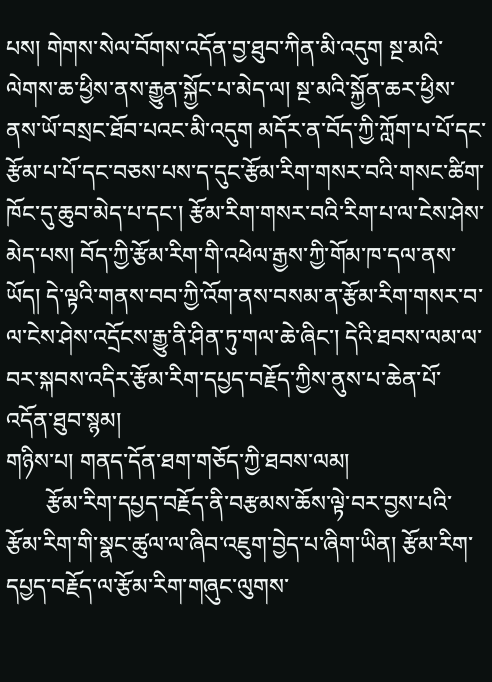པས། གེགས་སེལ་བོགས་འདོན་བྱ་ཐུབ་ཀིན་མི་འདུག སྔ་མའི་ལེགས་ཆ་ཕྱིས་ནས་རྒྱུན་སྐྱོང་པ་མེད་ལ། སྔ་མའི་སྐྱོན་ཆར་ཕྱིས་ནས་ཡོ་བསྲང་ཐོབ་པའང་མི་འདུག མདོར་ན་བོད་ཀྱི་ཀློག་པ་པོ་དང་རྩོམ་པ་པོ་དང་བཅས་པས་ད་དུང་རྩོམ་རིག་གསར་བའི་གསང་ཚིག་ཁོང་དུ་ཆུབ་མེད་པ་དང་། རྩོམ་རིག་གསར་བའི་རིག་པ་ལ་ངེས་ཤེས་མེད་པས། བོད་ཀྱི་རྩོམ་རིག་གི་འཕེལ་རྒྱས་ཀྱི་གོམ་ཁ་དལ་ནས་ཡོད། དེ་ལྟའི་གནས་བབ་ཀྱི་འོག་ནས་བསམ་ན་རྩོམ་རིག་གསར་བ་ལ་ངེས་ཤེས་འདྲོངས་རྒྱུ་ནི་ཤིན་ཏུ་གལ་ཆེ་ཞིང་། དེའི་ཐབས་ལམ་ལ་བར་སྐབས་འདིར་རྩོམ་རིག་དཔྱད་བརྗོད་ཀྱིས་ནུས་པ་ཆེན་པོ་འདོན་ཐུབ་སྙམ།
གཉིས་པ། གནད་དོན་ཐག་གཅོད་ཀྱི་ཐབས་ལམ།
       རྩོམ་རིག་དཔྱད་བརྗོད་ནི་བརྩམས་ཆོས་ལྟེ་བར་བྱས་པའི་རྩོམ་རིག་གི་སྣང་ཚུལ་ལ་ཞིབ་འཇུག་བྱེད་པ་ཞིག་ཡིན། རྩོམ་རིག་དཔྱད་བརྗོད་ལ་རྩོམ་རིག་གཞུང་ལུགས་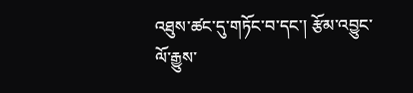འཐུས་ཚང་དུ་གཏོང་བ་དང་། རྩོམ་འབྱུང་ལོ་རྒྱུས་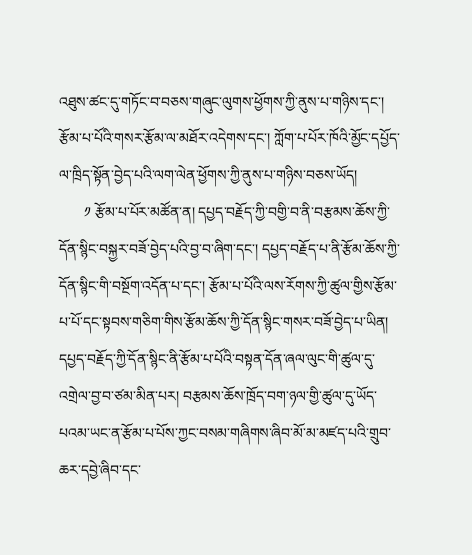འཐུས་ཚང་དུ་གཏོང་བ་བཅས་གཞུང་ལུགས་ཕྱོགས་ཀྱི་ནུས་པ་གཉིས་དང་། རྩོམ་པ་པོའི་གསར་རྩོམ་ལ་མཐོར་འདེགས་དང་། ཀློག་པ་པོར་ཁོའི་མྱོང་དཔྱོད་ལ་ཁྲིད་སྟོན་བྱེད་པའི་ལག་ལེན་ཕྱོགས་ཀྱི་ནུས་པ་གཉིས་བཅས་ཡོད།
       ༡ རྩོམ་པ་པོར་མཚོན་ན། དཔྱད་བརྗོད་ཀྱི་བགྱི་བ་ནི་བརྩམས་ཆོས་ཀྱི་དོན་སྙིང་བསྐྱར་བཟོ་བྱེད་པའི་བྱ་བ་ཞིག་དང་། དཔྱད་བརྗོད་པ་ནི་རྩོམ་ཆོས་ཀྱི་དོན་སྙིང་གི་བསྔོག་འདོན་པ་དང་། རྩོམ་པ་པོའི་ལས་རོགས་ཀྱི་ཚུལ་གྱིས་རྩོམ་པ་པོ་དང་སྟབས་གཅིག་གིས་རྩོམ་ཆོས་ཀྱི་དོན་སྙིང་གསར་བཟོ་བྱེད་པ་ཡིན། དཔྱད་བརྗོད་ཀྱི་དོན་སྙིང་ནི་རྩོམ་པ་པོའི་བསྟན་དོན་ཞལ་ལུང་གི་ཚུལ་དུ་འགྲེལ་བྱ་བ་ཙམ་མིན་པར། བརྩམས་ཆོས་ཁྲོད་བག་ཉལ་གྱི་ཚུལ་དུ་ཡོད་པའམ་ཡང་ན་རྩོམ་པ་པོས་ཀྱང་བསམ་གཞིགས་ཞིབ་མོ་མ་མཛད་པའི་གྲུབ་ཆར་དབྱེ་ཞིབ་དང་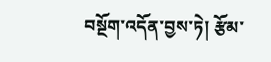བསྔོག་འདོན་བྱས་ཏེ། རྩོམ་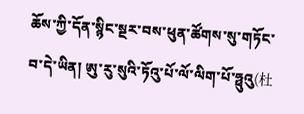ཆོས་ཀྱི་དོན་སྙིང་སྔར་བས་ཕུན་ཚོགས་སུ་གཏོང་བ་དེ་ཡིན། ཨུ་རུ་སུའི་ཏོའུ་པོ་ལོ་ལིག་པོ་ཧྥུའུ(杜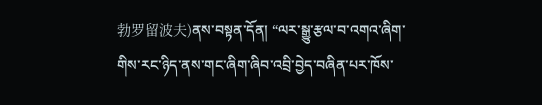勃罗留波夫)ནས་བསྟན་དོན། “ལར་སྒྱུ་རྩལ་བ་འགའ་ཞིག་གིས་རང་ཉིད་ནས་གང་ཞིག་ཞིབ་འབྲི་བྱེད་བཞིན་པར་ཁོས་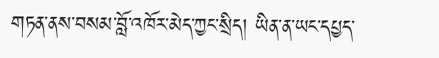གཏན་ནས་བསམ་བློ་འཁོར་མེད་ཀྱང་སྲིད། ཡིན་ན་ཡང་དཔྱད་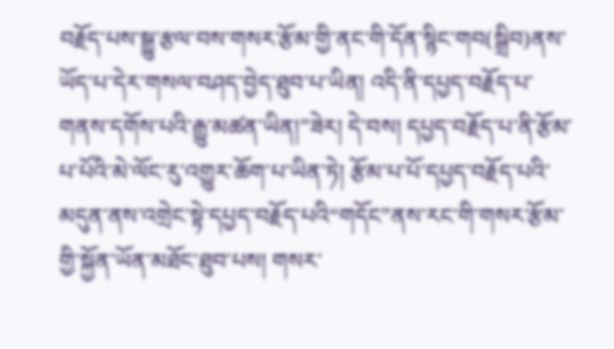བརྗོད་པས་སྒྱུ་རྩལ་བས་གསར་རྩོམ་གྱི་ནང་གི་དོན་སྙིང་གབ(སྒྲིབ)ནས་ཡོད་པ་དེར་གསལ་བཤད་བྱེད་ཐུབ་པ་ཡིན། འདི་ནི་དཔྱད་བརྗོད་པ་གནས་དགོས་པའི་རྒྱུ་མཚན་ཡིན།”ཟེར། དེ་བས། དཔྱད་བརྗོད་པ་ནི་རྩོམ་པ་པོའི་མེ་ལོང་རུ་འགྱུར་ཆོག་པ་ཡིན་ཏེ། རྩོམ་པ་པོ་དཔྱད་བརྗོད་པའི་མདུན་ནས་འགྲེང་སྟེ་དཔྱད་བརྗོད་པའི“གདོང”ནས་རང་གི་གསར་རྩོམ་གྱི་སྐྱོན་ཡོན་མཐོང་ཐུབ་པས། གསར་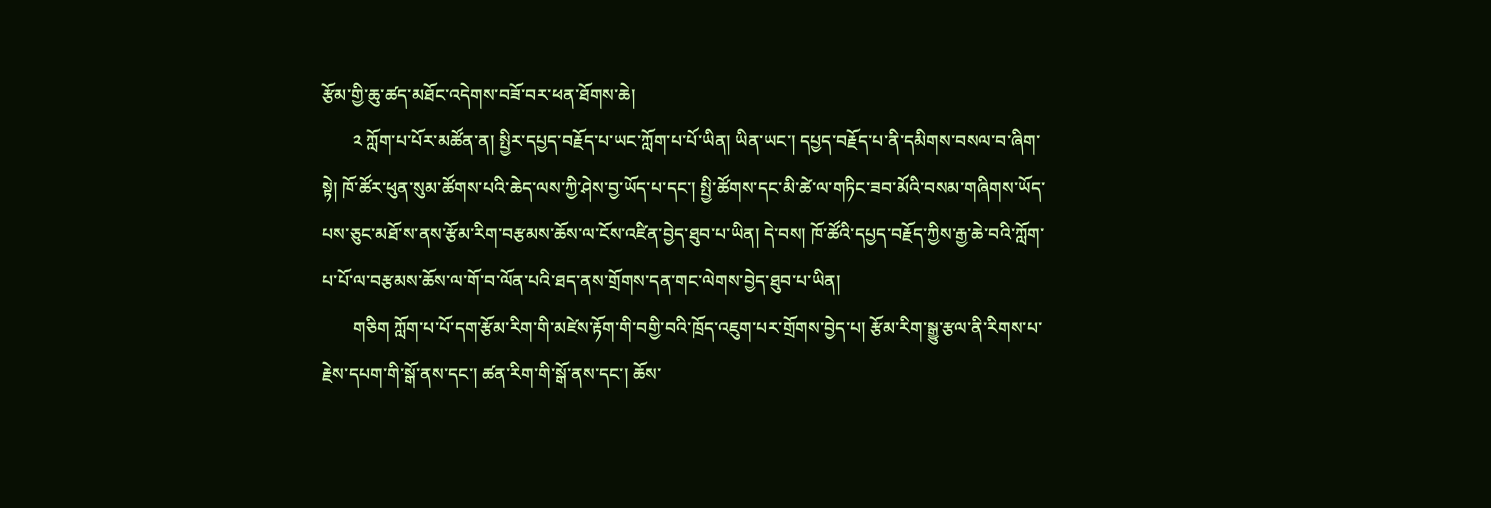རྩོམ་གྱི་ཆུ་ཚད་མཐོང་འདེགས་བཟོ་བར་ཕན་ཐོགས་ཆེ།
       ༢ ཀློག་པ་པོར་མཚོན་ན། སྤྱིར་དཔྱད་བརྗོད་པ་ཡང་ཀློག་པ་པོ་ཡིན། ཡིན་ཡང་། དཔྱད་བརྗོད་པ་ནི་དམིགས་བསལ་བ་ཞིག་སྟེ། ཁོ་ཚོར་ཕུན་སུམ་ཚོགས་པའི་ཆེད་ལས་ཀྱི་ཤེས་བྱ་ཡོད་པ་དང་། སྤྱི་ཚོགས་དང་མི་ཚེ་ལ་གཏིང་ཟབ་མོའི་བསམ་གཞིགས་ཡོད་པས་ཅུང་མཐོ་ས་ནས་རྩོམ་རིག་བརྩམས་ཆོས་ལ་ངོས་འཛིན་བྱེད་ཐུབ་པ་ཡིན། དེ་བས། ཁོ་ཚོའི་དཔྱད་བརྗོད་ཀྱིས་རྒྱ་ཆེ་བའི་ཀློག་པ་པོ་ལ་བརྩམས་ཆོས་ལ་གོ་བ་ལོན་པའི་ཐད་ནས་གྲོགས་དན་གང་ལེགས་བྱེད་ཐུབ་པ་ཡིན།
       གཅིག ཀློག་པ་པོ་དག་རྩོམ་རིག་གི་མཛེས་རྟོག་གི་བགྱི་བའི་ཁྲོད་འཇུག་པར་གྲོགས་བྱེད་པ། རྩོམ་རིག་སྒྱུ་རྩལ་ནི་རིགས་པ་རྗེས་དཔག་གི་སྒོ་ནས་དང་། ཚན་རིག་གི་སྒོ་ནས་དང་། ཆོས་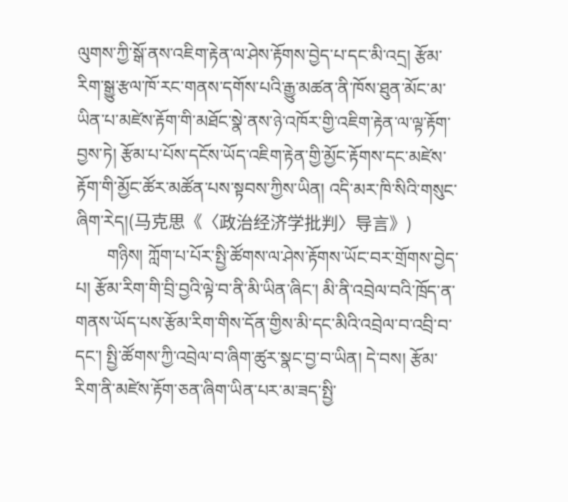ལུགས་ཀྱི་སྒོ་ནས་འཇིག་རྟེན་ལ་ཤེས་རྟོགས་བྱེད་པ་དང་མི་འདྲ། རྩོམ་རིག་སྒྱུ་རྩལ་ཁོ་རང་གནས་དགོས་པའི་རྒྱུ་མཚན་ནི་ཁོས་ཐུན་མོང་མ་ཡིན་པ་མཛེས་རྟོག་གི་མཐོང་སྣེ་ནས་ཉེ་འཁོར་གྱི་འཇིག་རྟེན་ལ་ལྟ་རྟོག་བྱས་ཏེ། རྩོམ་པ་པོས་དངོས་ཡོད་འཇིག་རྟེན་གྱི་མྱོང་རྟོགས་དང་མཛེས་རྟོག་གི་མྱོང་ཚོར་མཚོན་པས་སྟབས་ཀྱིས་ཡིན། འདི་མར་ཁི་སིའི་གསུང་ཞིག་རེད།(马克思《〈政治经济学批判〉导言》)
       གཉིས། ཀློག་པ་པོར་སྤྱི་ཚོགས་ལ་ཤེས་རྟོགས་ཡོང་བར་གྲོགས་བྱེད་པ། རྩོམ་རིག་གི་བྲི་བྱའི་ལྟེ་བ་ནི་མི་ཡིན་ཞིང་། མི་ནི་འབྲེལ་བའི་ཁྲོད་ན་གནས་ཡོད་པས་རྩོམ་རིག་གིས་དོན་གྱིས་མི་དང་མིའི་འབྲེལ་བ་འབྲི་བ་དང་། སྤྱི་ཚོགས་ཀྱི་འབྲེལ་བ་ཞིག་ཚུར་སྣང་བྱ་བ་ཡིན། དེ་བས། རྩོམ་རིག་ནི་མཛེས་རྟོག་ཅན་ཞིག་ཡིན་པར་མ་ཟད་སྤྱི་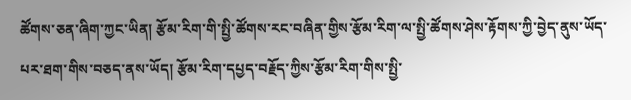ཚོགས་ཅན་ཞིག་ཀྱང་ཡིན། རྩོམ་རིག་གི་སྤྱི་ཚོགས་རང་བཞིན་གྱིས་རྩོམ་རིག་ལ་སྤྱི་ཚོགས་ཤེས་རྟོགས་ཀྱི་བྱེད་ནུས་ཡོད་པར་ཐག་གིས་བཅད་ནས་ཡོད། རྩོམ་རིག་དཔྱད་བརྗོད་ཀྱིས་རྩོམ་རིག་གིས་སྤྱི་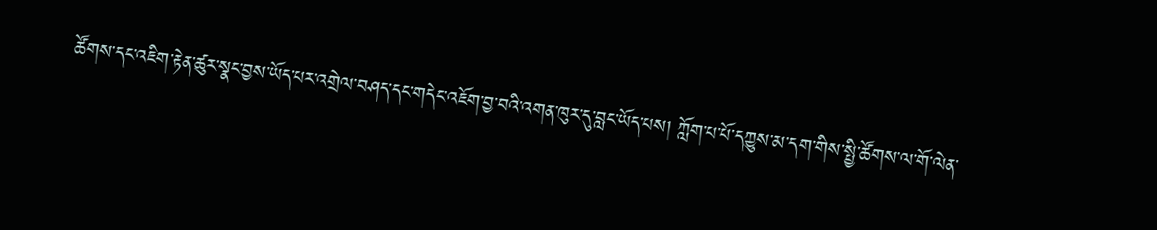ཚོགས་དང་འཇིག་རྟེན་ཚུར་སྣང་བྱས་ཡོད་པར་འགྲེལ་བཤད་དང་གདེང་འཇོག་བྱ་བའི་འགན་ཁུར་དུ་བླང་ཡོད་པས། ཀློག་པ་པོ་དཀྱུས་མ་དག་གིས་སྤྱི་ཚོགས་ལ་གོ་ལེན་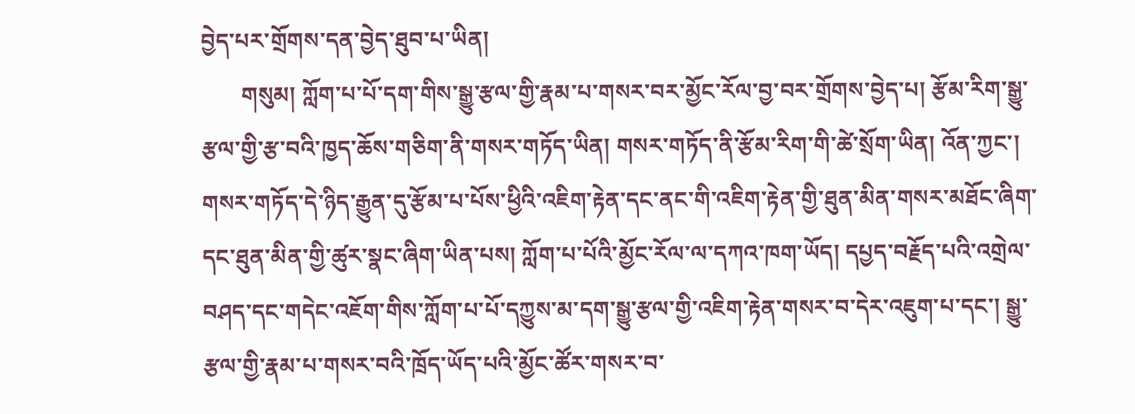བྱེད་པར་གྲོགས་དན་བྱེད་ཐུབ་པ་ཡིན།
       གསུམ། ཀློག་པ་པོ་དག་གིས་སྒྱུ་རྩལ་གྱི་རྣམ་པ་གསར་བར་མྱོང་རོལ་བྱ་བར་གྲོགས་བྱེད་པ། རྩོམ་རིག་སྒྱུ་རྩལ་གྱི་རྩ་བའི་ཁྱད་ཆོས་གཅིག་ནི་གསར་གཏོད་ཡིན། གསར་གཏོད་ནི་རྩོམ་རིག་གི་ཚེ་སྲོག་ཡིན། འོན་ཀྱང་། གསར་གཏོད་དེ་ཉིད་རྒྱུན་དུ་རྩོམ་པ་པོས་ཕྱིའི་འཇིག་རྟེན་དང་ནང་གི་འཇིག་རྟེན་གྱི་ཐུན་མིན་གསར་མཐོང་ཞིག་དང་ཐུན་མིན་གྱི་ཚུར་སྣང་ཞིག་ཡིན་པས། ཀློག་པ་པོའི་མྱོང་རོལ་ལ་དཀའ་ཁག་ཡོད། དཔྱད་བརྗོད་པའི་འགྲེལ་བཤད་དང་གདེང་འཇོག་གིས་ཀློག་པ་པོ་དཀྱུས་མ་དག་སྒྱུ་རྩལ་གྱི་འཇིག་རྟེན་གསར་བ་དེར་འཇུག་པ་དང་། སྒྱུ་རྩལ་གྱི་རྣམ་པ་གསར་བའི་ཁྲོད་ཡོད་པའི་མྱོང་ཚོར་གསར་བ་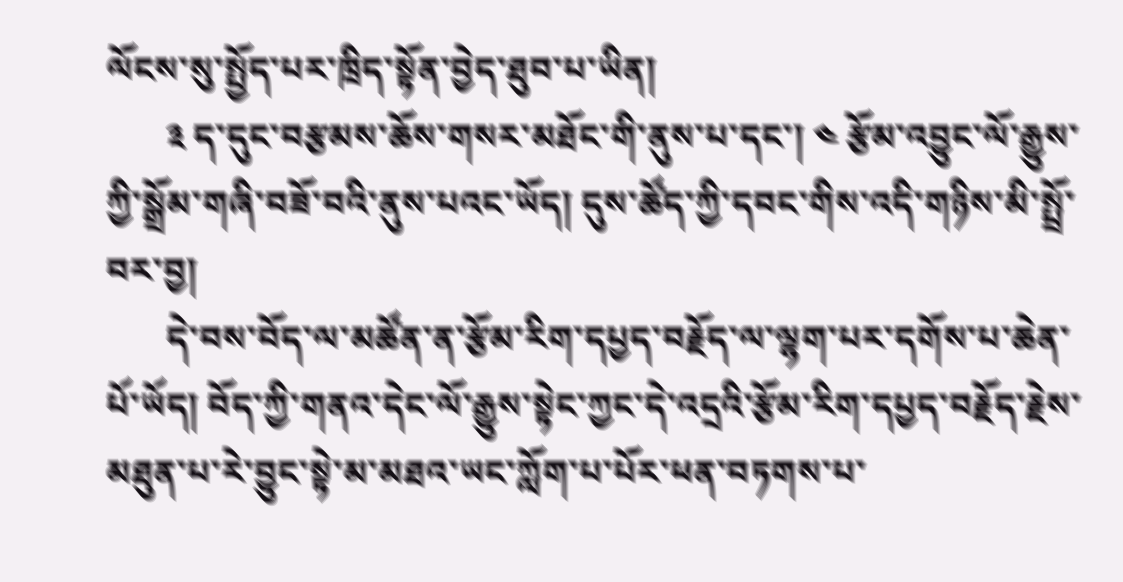ལོངས་སུ་སྤྱོད་པར་ཁྲིད་སྟོན་བྱེད་ཐུབ་པ་ཡིན།
       ༣ ད་དུང་བརྩམས་ཆོས་གསར་མཐོང་གི་ནུས་པ་དང་། ༤ རྩོམ་འབྱུང་ལོ་རྒྱུས་ཀྱི་སྒྲོམ་གཞི་བཟོ་བའི་ནུས་པའང་ཡོད། དུས་ཚོད་ཀྱི་དབང་གིས་འདི་གཉིས་མི་སྤྲོ་བར་བྱ།
       དེ་བས་བོད་ལ་མཚོན་ན་རྩོམ་རིག་དཔྱད་བརྗོད་ལ་ལྷག་པར་དགོས་པ་ཆེན་པོ་ཡོད། བོད་ཀྱི་གནའ་དེང་ལོ་རྒྱུས་སྟེང་ཀྱང་དེ་འདྲའི་རྩོམ་རིག་དཔྱད་བརྗོད་རྗེས་མཐུན་པ་རེ་བྱུང་སྟེ་མ་མཐའ་ཡང་ཀློག་པ་པོར་ཕན་བཏགས་པ་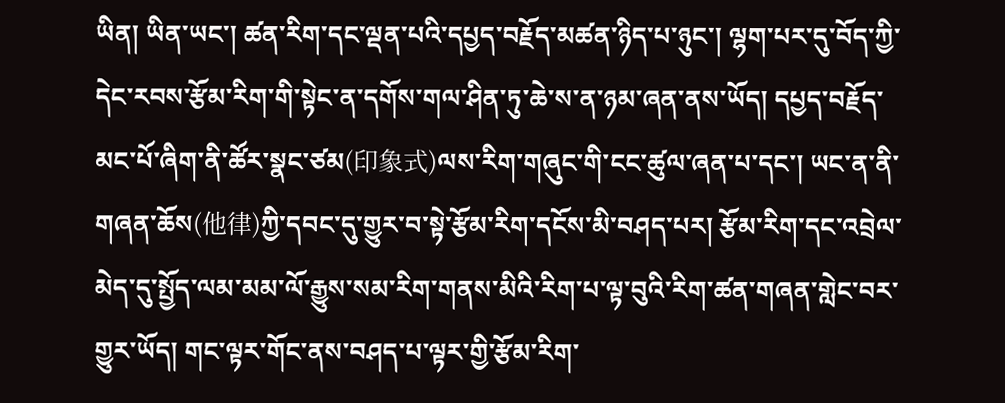ཡིན། ཡིན་ཡང་། ཚན་རིག་དང་ལྡན་པའི་དཔྱད་བརྗོད་མཚན་ཉིད་པ་ཉུང་། ལྷག་པར་དུ་བོད་ཀྱི་དེང་རབས་རྩོམ་རིག་གི་སྟེང་ན་དགོས་གལ་ཤིན་ཏུ་ཆེ་ས་ན་ཉམ་ཞན་ནས་ཡོད། དཔྱད་བརྗོད་མང་པོ་ཞིག་ནི་ཚོར་སྣང་ཙམ(印象式)ལས་རིག་གཞུང་གི་ངང་ཚུལ་ཞན་པ་དང་། ཡང་ན་ནི་གཞན་ཆོས(他律)ཀྱི་དབང་དུ་གྱུར་བ་སྟེ་རྩོམ་རིག་དངོས་མི་བཤད་པར། རྩོམ་རིག་དང་འབྲེལ་མེད་དུ་སྤྱོད་ལམ་མམ་ལོ་རྒྱུས་སམ་རིག་གནས་མིའི་རིག་པ་ལྟ་བུའི་རིག་ཚན་གཞན་གླེང་བར་གྱུར་ཡོད། གང་ལྟར་གོང་ནས་བཤད་པ་ལྟར་གྱི་རྩོམ་རིག་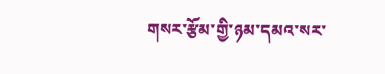གསར་རྩོམ་གྱི་ཉམ་དམའ་སར་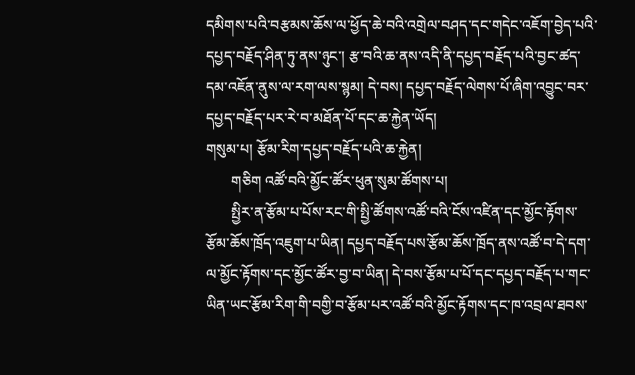དམིགས་པའི་བརྩམས་ཆོས་ལ་ཕྱོད་ཆེ་བའི་འགྲེལ་བཤད་དང་གདེང་འཇོག་བྱེད་པའི་དཔྱད་བརྗོད་ཤིན་ཏུ་ནས་ཉུང་། རྩ་བའི་ཆ་ནས་འདི་ནི་དཔྱད་བརྗོད་པའི་བྱང་ཚད་དམ་འཇོན་ནུས་ལ་རག་ལས་སྙམ། དེ་བས། དཔྱད་བརྗོད་ལེགས་པོ་ཞིག་འབྱུང་བར་དཔྱད་བརྗོད་པར་རེ་བ་མཐོན་པོ་དང་ཆ་རྐྱེན་ཡོད།
གསུམ་པ། རྩོམ་རིག་དཔྱད་བརྗོད་པའི་ཆ་རྐྱེན།
       གཅིག འཚོ་བའི་མྱོང་ཚོར་ཕུན་སུམ་ཚོགས་པ།
       སྤྱིར་ན་རྩོམ་པ་པོས་རང་གི་སྤྱི་ཚོགས་འཚོ་བའི་ངོས་འཛིན་དང་མྱོང་རྟོགས་རྩོམ་ཆོས་ཁྲོད་འཇུག་པ་ཡིན། དཔྱད་བརྗོད་པས་རྩོམ་ཆོས་ཁྲོད་ནས་འཚོ་བ་དེ་དག་ལ་མྱོང་རྟོགས་དང་མྱོང་ཚོར་བྱ་བ་ཡིན། དེ་བས་རྩོམ་པ་པོ་དང་དཔྱད་བརྗོད་པ་གང་ཡིན་ཡང་རྩོམ་རིག་གི་བགྱི་བ་རྩོམ་པར་འཚོ་བའི་མྱོང་རྟོགས་དང་ཁ་འབྲལ་ཐབས་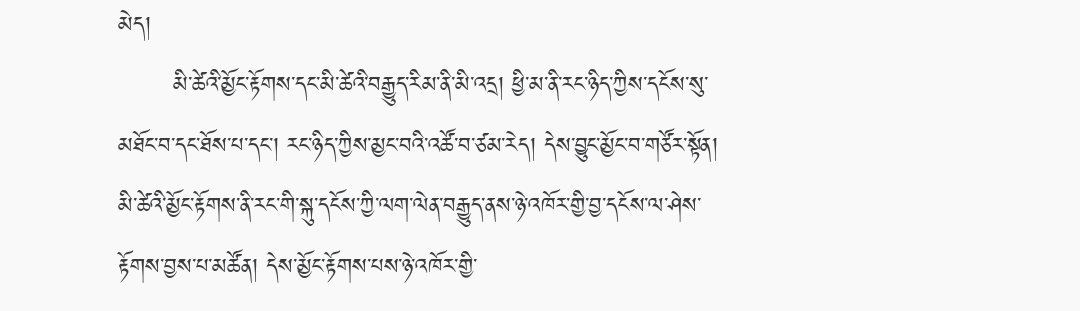མེད།
       མི་ཚེའི་མྱོང་རྟོགས་དང་མི་ཚེའི་བརྒྱུད་རིམ་ནི་མི་འདྲ། ཕྱི་མ་ནི་རང་ཉིད་ཀྱིས་དངོས་སུ་མཐོང་བ་དང་ཐོས་པ་དང་། རང་ཉིད་ཀྱིས་མྱང་བའི་འཚོ་བ་ཙམ་རེད། དེས་བྱུང་མྱོང་བ་གཙོར་སྟོན། མི་ཚེའི་མྱོང་རྟོགས་ནི་རང་གི་སྐུ་དངོས་ཀྱི་ལག་ལེན་བརྒྱུད་ནས་ཉེ་འཁོར་གྱི་བྱ་དངོས་ལ་ཤེས་རྟོགས་བྱས་པ་མཚོན། དེས་མྱོང་རྟོགས་པས་ཉེ་འཁོར་གྱི་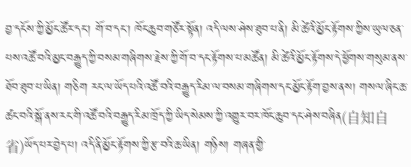བྱ་དངོས་ཀྱི་མྱོང་ཚོར་དང་། གོ་བ་དང་། ཁོང་ཆུབ་གཙོར་སྟོན། འདི་ལས་ཤེས་ཐུབ་པ་ནི། མི་ཚེའི་མྱོང་རྟོགས་ཀྱིས་ཡུལ་ཅན་པས་འཚོ་བའི་མྱང་བརྒྱུད་ཀྱི་བསམ་གཞིགས་རྗེས་ཀྱི་གོ་བ་དང་རྟོགས་པ་མཚོན། མི་ཚེའི་མྱོང་རྟོགས་དེ་ཕྱོགས་གསུམ་ནས་ཐོབ་ཐུབ་པ་ཡིན། གཅིག རང་ལ་ཡོད་པའི་འཚོ་བའི་བརྒྱུད་རིམ་ལ་བསམ་གཞིགས་དང་མྱོང་རྟོག་བྱས་ནས། གསལ་ཞིང་ཆ་ཚང་བའི་སྒོ་ནས་རང་གི་འཚོ་བའི་བརྒྱུད་རིམ་ཁྲོད་ཀྱི་ཡིད་སེམས་ཀྱི་འགྱུར་བར་ཁོང་ཆུབ་དང་ཤེས་བཞིན(自知自省)ཡོད་པར་བྱེད་པ། འདི་ནི་མྱོང་རྟོགས་ཀྱི་རྩ་བའི་ཆ་ཡིན། གཉིས། གཞན་གྱི་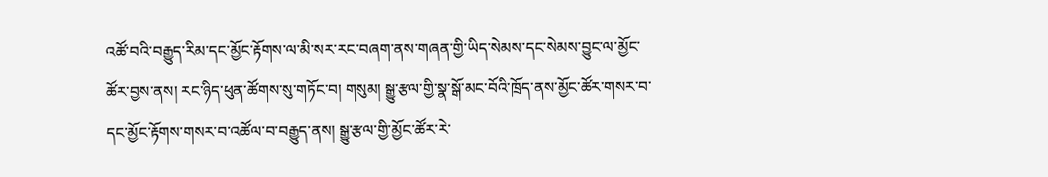འཚོ་བའི་བརྒྱུད་རིམ་དང་མྱོང་རྟོགས་ལ་མི་སར་རང་བཞག་ནས་གཞན་གྱི་ཡིད་སེམས་དང་སེམས་བྱུང་ལ་མྱོང་ཚོར་བྱས་ནས། རང་ཉིད་ཕུན་ཚོགས་སུ་གཏོང་བ། གསུམ། སྒྱུ་རྩལ་གྱི་སྣ་སྒོ་མང་བོའི་ཁྲོད་ནས་མྱོང་ཚོར་གསར་བ་དང་མྱོང་རྟོགས་གསར་བ་འཚོལ་བ་བརྒྱུད་ནས། སྒྱུ་རྩལ་གྱི་མྱོང་ཚོར་རེ་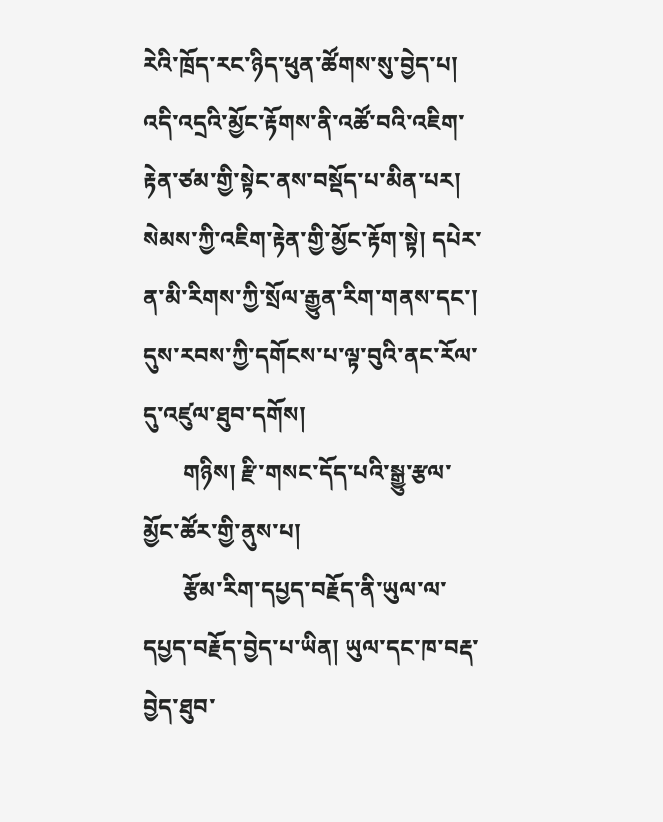རེའི་ཁྲོད་རང་ཉིད་ཕུན་ཚོགས་སུ་བྱེད་པ། འདི་འདྲའི་མྱོང་རྟོགས་ནི་འཚོ་བའི་འཇིག་རྟེན་ཙམ་གྱི་སྟེང་ནས་བསྡོད་པ་མིན་པར། སེམས་ཀྱི་འཇིག་རྟེན་གྱི་མྱོང་རྟོག་སྟེ། དཔེར་ན་མི་རིགས་ཀྱི་སྲོལ་རྒྱུན་རིག་གནས་དང་། དུས་རབས་ཀྱི་དགོངས་པ་ལྟ་བུའི་ནང་རོལ་དུ་འཛུལ་ཐུབ་དགོས།
       གཉིས། རྫི་གསང་དོད་པའི་སྒྱུ་རྩལ་མྱོང་ཚོར་གྱི་ནུས་པ།
       རྩོམ་རིག་དཔྱད་བརྗོད་ནི་ཡུལ་ལ་དཔྱད་བརྗོད་བྱེད་པ་ཡིན། ཡུལ་དང་ཁ་བརྡ་བྱེད་ཐུབ་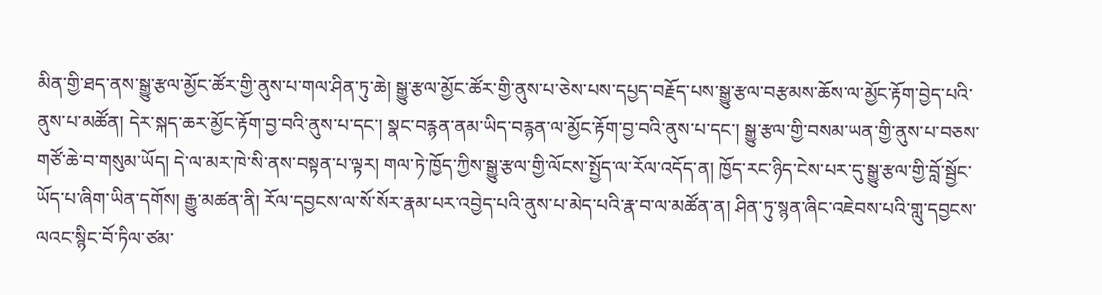མིན་གྱི་ཐད་ནས་སྒྱུ་རྩལ་མྱོང་ཚོར་གྱི་ནུས་པ་གལ་ཤིན་ཏུ་ཆེ། སྒྱུ་རྩལ་མྱོང་ཚོར་གྱི་ནུས་པ་ཅེས་པས་དཔྱད་བརྗོད་པས་སྒྱུ་རྩལ་བརྩམས་ཆོས་ལ་མྱོང་རྟོག་བྱེད་པའི་ནུས་པ་མཚོན། དེར་སྐད་ཆར་མྱོང་རྟོག་བྱ་བའི་ནུས་པ་དང་། སྣང་བརྙན་ནམ་ཡིད་བརྙན་ལ་མྱོང་རྟོག་བྱ་བའི་ནུས་པ་དང་། སྒྱུ་རྩལ་གྱི་བསམ་ཡན་གྱི་ནུས་པ་བཅས་གཙོ་ཆེ་བ་གསུམ་ཡོད། དེ་ལ་མར་ཁེ་སི་ནས་བསྟན་པ་ལྟར། གལ་ཏེ་ཁྱོད་ཀྱིས་སྒྱུ་རྩལ་གྱི་ལོངས་སྤྱོད་ལ་རོལ་འདོད་ན། ཁྱོད་རང་ཉིད་ངེས་པར་དུ་སྒྱུ་རྩལ་གྱི་བློ་སྦྱོང་ཡོད་པ་ཞིག་ཡིན་དགོས། རྒྱུ་མཚན་ནི། རོལ་དབྱངས་ལ་སོ་སོར་རྣམ་པར་འབྱེད་པའི་ནུས་པ་མེད་པའི་རྣ་བ་ལ་མཚོན་ན། ཤིན་ཏུ་སྙན་ཞིང་འཇེབས་པའི་གླུ་དབྱངས་ལའང་སྙིང་བོ་ཏིལ་ཙམ་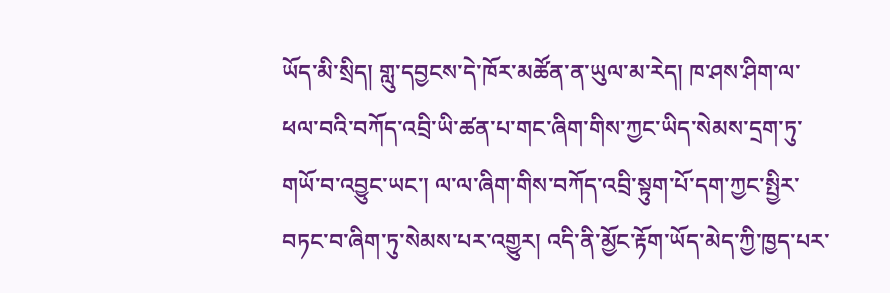ཡོད་མི་སྲིད། གླུ་དབྱངས་དེ་ཁོར་མཚོན་ན་ཡུལ་མ་རེད། ཁ་ཤས་ཤིག་ལ་ཕལ་བའི་བཀོད་འབྲི་ཡི་ཚན་པ་གང་ཞིག་གིས་ཀྱང་ཡིད་སེམས་དྲག་ཏུ་གཡོ་བ་འབྱུང་ཡང་། ལ་ལ་ཞིག་གིས་བཀོད་འབྲི་སྟུག་པོ་དག་ཀྱང་སྤྱིར་བཏང་བ་ཞིག་ཏུ་སེམས་པར་འགྱུར། འདི་ནི་མྱོང་རྟོག་ཡོད་མེད་ཀྱི་ཁྱད་པར་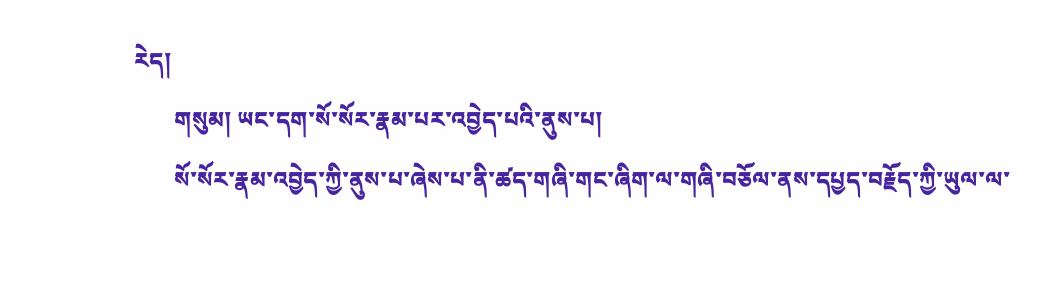རེད།
       གསུམ། ཡང་དག་སོ་སོར་རྣམ་པར་འབྱེད་པའི་ནུས་པ།
       སོ་སོར་རྣམ་འབྱེད་ཀྱི་ནུས་པ་ཞེས་པ་ནི་ཚད་གཞི་གང་ཞིག་ལ་གཞི་བཅོལ་ནས་དཔྱད་བརྗོད་ཀྱི་ཡུལ་ལ་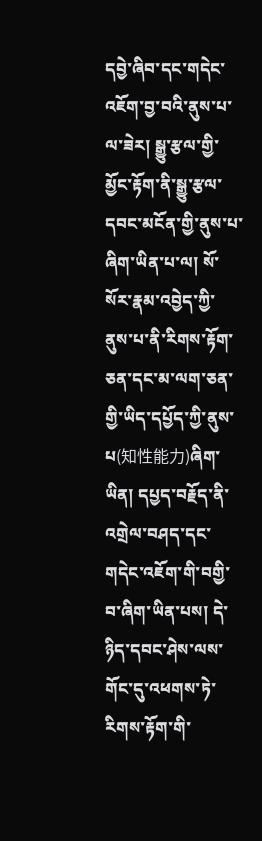དབྱེ་ཞིབ་དང་གདེང་འཇོག་བྱ་བའི་ནུས་པ་ལ་ཟེར། སྒྱུ་རྩལ་གྱི་མྱོང་རྟོག་ནི་སྒྱུ་རྩལ་དབང་མངོན་གྱི་ནུས་པ་ཞིག་ཡིན་པ་ལ། སོ་སོར་རྣམ་འབྱེད་ཀྱི་ནུས་པ་ནི་རིགས་རྟོག་ཅན་དང་མ་ལག་ཅན་གྱི་ཡིད་དཔྱོད་ཀྱི་ནུས་པ(知性能力)ཞིག་ཡིན། དཔྱད་བརྗོད་ནི་འགྲེལ་བཤད་དང་གདེང་འཇོག་གི་བགྱི་བ་ཞིག་ཡིན་པས། དེ་ཉིད་དབང་ཤེས་ལས་གོང་དུ་འཕགས་ཏེ་རིགས་རྟོག་གི་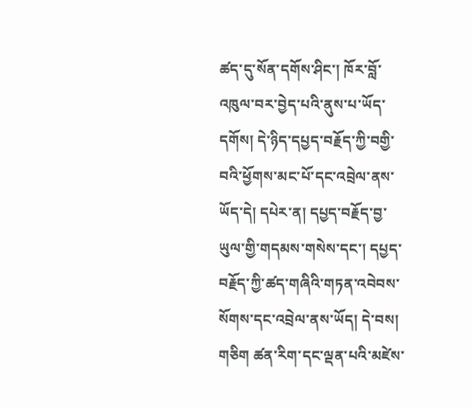ཚད་དུ་སོན་དགོས་ཤིང་། ཁོར་བློ་འཁུལ་བར་བྱེད་པའི་ནུས་པ་ཡོད་དགོས། དེ་ཉིད་དཔྱད་བརྗོད་ཀྱི་བགྱི་བའི་ཕྱོགས་མང་པོ་དང་འབྲེལ་ནས་ཡོད་དེ། དཔེར་ན། དཔྱད་བརྗོད་བྱ་ཡུལ་གྱི་གདམས་གསེས་དང་། དཔྱད་བརྗོད་ཀྱི་ཚད་གཞིའི་གཏན་འབེབས་སོགས་དང་འབྲེལ་ནས་ཡོད། དེ་བས། གཅིག ཚན་རིག་དང་ལྡན་པའི་མཛེས་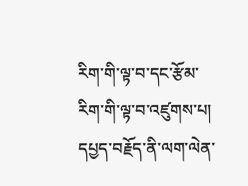རིག་གི་ལྟ་བ་དང་རྩོམ་རིག་གི་ལྟ་བ་འཛུགས་པ། དཔྱད་བརྗོད་ནི་ལག་ལེན་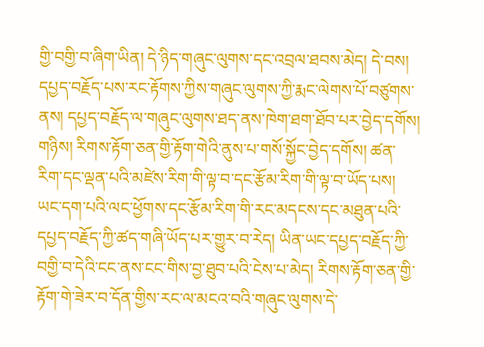གྱི་བགྱི་བ་ཞིག་ཡིན། དེ་ཉིད་གཞུང་ལུགས་དང་འབྲལ་ཐབས་མེད། དེ་བས། དཔྱད་བརྗོད་པས་རང་རྟོགས་ཀྱིས་གཞུང་ལུགས་ཀྱི་རྨང་ལེགས་པོ་བཙུགས་ནས། དཔྱད་བརྗོད་ལ་གཞུང་ལུགས་ཐད་ནས་ཁེག་ཐག་ཐོབ་པར་བྱེད་དགོས། གཉིས། རིགས་རྟོག་ཅན་གྱི་རྟོག་གེའི་ནུས་པ་གསོ་སྐྱོང་བྱེད་དགོས། ཚན་རིག་དང་ལྡན་པའི་མཛེས་རིག་གི་ལྟ་བ་དང་རྩོམ་རིག་གི་ལྟ་བ་ཡོད་པས། ཡང་དག་པའི་ལང་ཕྱོགས་དང་རྩོམ་རིག་གི་རང་མདངས་དང་མཐུན་པའི་དཔྱད་བརྗོད་ཀྱི་ཚད་གཞི་ཡོད་པར་གྱུར་བ་རེད། ཡིན་ཡང་དཔྱད་བརྗོད་ཀྱི་བགྱི་བ་དེའི་ངང་ནས་ངང་གིས་བྱ་ཐུབ་པའི་ངེས་པ་མེད། རིགས་རྟོག་ཅན་གྱི་རྟོག་གེ་ཟེར་བ་དོན་གྱིས་རང་ལ་མངའ་བའི་གཞུང་ལུགས་དེ་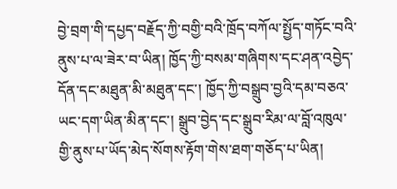བྱེ་བྲག་གི་དཔྱད་བརྗོད་ཀྱི་བགྱི་བའི་ཁྲོད་བཀོལ་སྤྱོད་གཏོང་བའི་ནུས་པ་ལ་ཟེར་བ་ཡིན། ཁྱོད་ཀྱི་བསམ་གཞིགས་དང་ཤན་འབྱེད་དོན་དང་མཐུན་མི་མཐུན་དང་། ཁྱོད་ཀྱི་བསྒྲུབ་བྱའི་དམ་བཅའ་ཡང་དག་ཡིན་མིན་དང་། སྒྲུབ་བྱེད་དང་སྒྲུབ་རིམ་ལ་བློ་འཁུལ་གྱི་ནུས་པ་ཡོད་མེད་སོགས་རྟོག་གེས་ཐག་གཅོད་པ་ཡིན།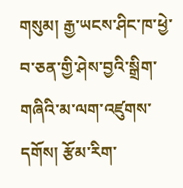གསུམ། རྒྱ་ཡངས་ཤིང་ཁ་ཕྱེ་བ་ཅན་གྱི་ཤེས་བྱའི་སྒྲིག་གཞིའི་མ་ལག་འཛུགས་དགོས། རྩོམ་རིག་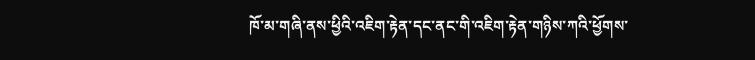ཁོ་མ་གཞི་ནས་ཕྱིའི་འཇིག་རྟེན་དང་ནང་གི་འཇིག་རྟེན་གཉིས་ཀའི་ཕྱོགས་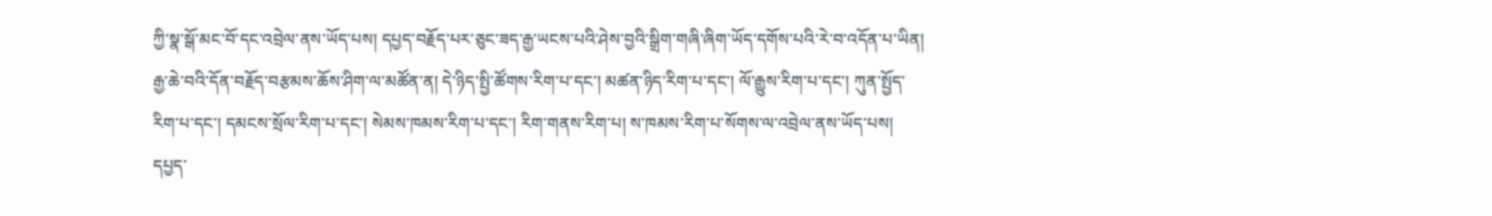ཀྱི་སྣ་སྒོ་མང་བོ་དང་འབྲེལ་ནས་ཡོད་པས། དཔྱད་བརྗོད་པར་ཅུང་ཟད་རྒྱ་ཡངས་པའི་ཤེས་བྱའི་སྒྲིག་གཞི་ཞིག་ཡོད་དགོས་པའི་རེ་བ་འདོན་པ་ཡིན། རྒྱ་ཆེ་བའི་དོན་བརྗོད་བརྩམས་ཆོས་ཤིག་ལ་མཚོན་ན། དེ་ཉིད་སྤྱི་ཚོགས་རིག་པ་དང་། མཚན་ཉིད་རིག་པ་དང་། ལོ་རྒྱུས་རིག་པ་དང་། ཀུན་སྤྱོད་རིག་པ་དང་། དམངས་སྲོལ་རིག་པ་དང་། སེམས་ཁམས་རིག་པ་དང་། རིག་གནས་རིག་པ། ས་ཁམས་རིག་པ་སོགས་ལ་འབྲེལ་ནས་ཡོད་པས། དཔྱད་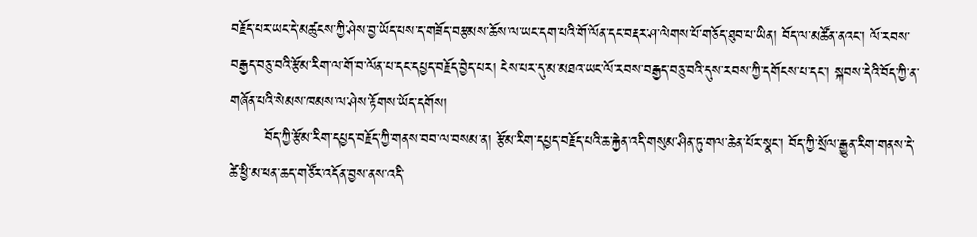བརྗོད་པར་ཡང་དེ་མཚུངས་ཀྱི་ཤེས་བྱ་ཡོད་པས་ད་གཟོད་བརྩམས་ཆོས་ལ་ཡང་དག་པའི་གོ་ལོན་དང་བརྡར་ཤ་ལེགས་པོ་གཅོད་ཐུབ་པ་ཡིན། བོད་ལ་མཚོན་ནའང་། ལོ་རབས་བརྒྱད་བཅུ་བའི་རྩོམ་རིག་ལ་གོ་བ་ལོན་པ་དང་དཔྱད་བརྗོད་བྱེད་པར། ངེས་པར་དུ་མ་མཐའ་ཡང་ལོ་རབས་བརྒྱད་བཅུ་བའི་དུས་རབས་ཀྱི་དགོངས་པ་དང་། སྐབས་དེའི་བོད་ཀྱི་ན་གཞོན་པའི་སེམས་ཁམས་ལ་ཤེས་རྟོགས་ཡོད་དགོས།
       བོད་ཀྱི་རྩོམ་རིག་དཔྱད་བརྗོད་ཀྱི་གནས་བབ་ལ་བསམ་ན། རྩོམ་རིག་དཔྱད་བརྗོད་པའི་ཆ་རྐྱེན་འདི་གསུམ་ཤིན་ཏུ་གལ་ཆེན་པོར་སྣང་། བོད་ཀྱི་སྲོལ་རྒྱུན་རིག་གནས་དེ་ཚེ་ཕྱི་མ་ཕན་ཆད་གཙོར་འདོན་བྱས་ནས་འདི་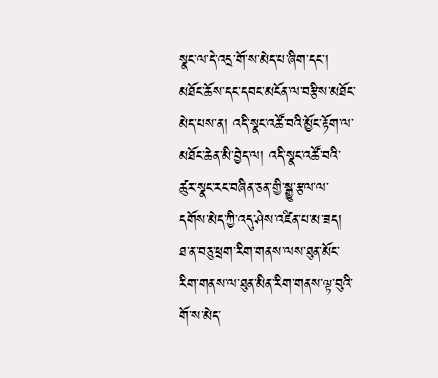སྣང་ལ་དེ་འདྲ་གོ་ས་མེད་པ་ཞིག་དང་། མཐོང་ཆོས་དང་དབང་མངོན་ལ་བརྩིས་མཐོང་མེད་པས་ན། འདི་སྣང་འཚོ་བའི་མྱོང་རྟོག་ལ་མཐོང་ཆེན་མི་བྱེད་ལ། འདི་སྣང་འཚོ་བའི་ཚུར་སྣང་རང་བཞིན་ཅན་གྱི་སྒྱུ་རྩལ་ལ་དགོས་མེད་ཀྱི་འདུ་ཤེས་འཛིན་པ་མ་ཟད། ཐ་ན་བཅུ་ཕྲག་རིག་གནས་ལས་ཐུན་མོང་རིག་གནས་ལ་ཐུན་མིན་རིག་གནས་ལྟ་བུའི་གོ་ས་མེད་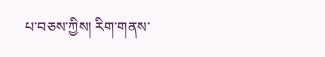པ་བཅས་ཀྱིས། རིག་གནས་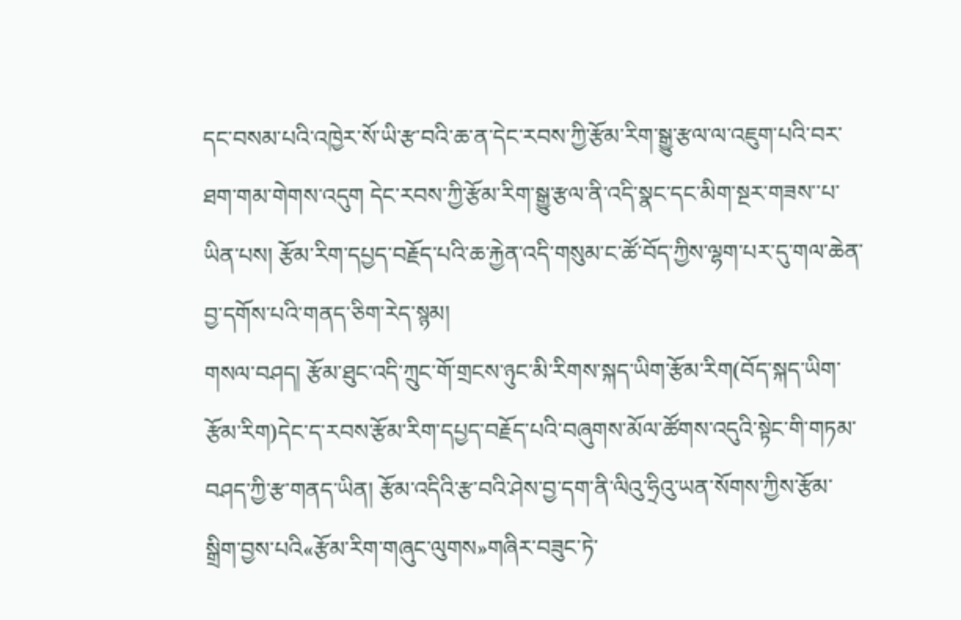དང་བསམ་པའི་འཁྱེར་སོ་ཡི་རྩ་བའི་ཆ་ན་དེང་རབས་ཀྱི་རྩོམ་རིག་སྒྱུ་རྩལ་ལ་འཇུག་པའི་བར་ཐག་གམ་གེགས་འདུག དེང་རབས་ཀྱི་རྩོམ་རིག་སྒྱུ་རྩལ་ནི་འདི་སྣང་དང་མིག་སྔར་གཟས་་པ་ཡིན་པས། རྩོམ་རིག་དཔྱད་བརྗོད་པའི་ཆ་རྐྱེན་འདི་གསུམ་ང་ཚོ་བོད་ཀྱིས་ལྷག་པར་དུ་གལ་ཆེན་བྱ་དགོས་པའི་གནད་ཅིག་རེད་སྙམ།
གསལ་བཤད། རྩོམ་ཐུང་འདི་ཀྲུང་གོ་གྲངས་ཉུང་མི་རིགས་སྐད་ཡིག་རྩོམ་རིག(བོད་སྐད་ཡིག་རྩོམ་རིག)དེང་ད་རབས་རྩོམ་རིག་དཔྱད་བརྗོད་པའི་བཞུགས་མོལ་ཚོགས་འདུའི་སྟེང་གི་གཏམ་བཤད་ཀྱི་རྩ་གནད་ཡིན། རྩོམ་འདིའི་རྩ་བའི་ཤེས་བྱ་དག་ནི་ལིའུ་ཧྲིའུ་ཡན་སོགས་ཀྱིས་རྩོམ་སྒྲིག་བྱས་པའི«རྩོམ་རིག་གཞུང་ལུགས»གཞིར་བཟུང་ཏེ་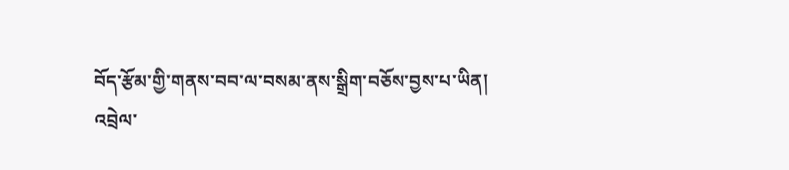བོད་རྩོམ་གྱི་གནས་བབ་ལ་བསམ་ནས་སྒྲིག་བཅོས་བྱས་པ་ཡིན།
འབྲེལ་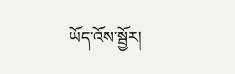ཡོད་འོས་སྦྱོར།